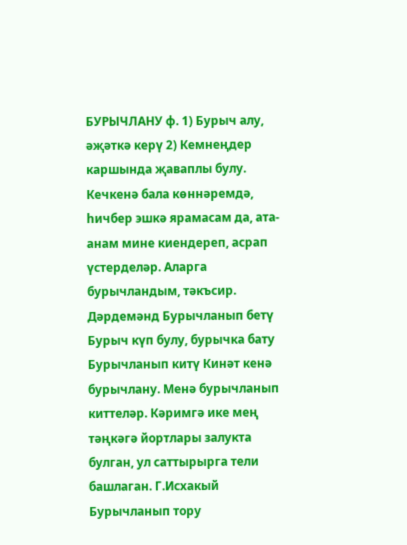БУРЫЧЛАНУ ф. 1) Бурыч алу, әҗәткә керү 2) Кемнеңдер каршында җаваплы булу. Кечкенә бала көннәремдә, һичбер эшкә ярамасам да, ата-анам мине киендереп, асрап үстерделәр. Аларга бурычландым, тәкъсир. Дәрдемәнд Бурычланып бетү Бурыч күп булу, бурычка бату Бурычланып китү Кинәт кенә бурычлану. Менә бурычланып киттеләр. Кәримгә ике мең тәңкәгә йортлары залукта булган, ул саттырырга тели башлаган. Г.Исхакый Бурычланып тору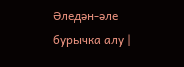Әледән-әле бурычка алу |